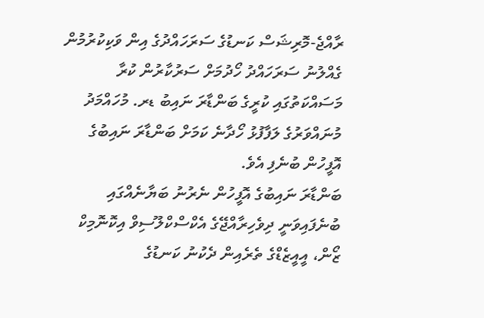ރާއްޖެ-މޮރިޝަސް ކަނޑުގެ ސަރަހައްދުގެ އިން ވަކިކުރުމުން ގެއްލުނު ސަރަހައްދު ހޯދުމަށް ސަރުކާރުން ކުރާ މަސައްކަތުގައި ކުރީގެ ބަންޑާރަ ނައިބު ޑރ. މުހައްމަދު މުނައްވަރުގެ ލަފާފުޅު ހޯދާނެ ކަމަށް ބަންޑާރަ ނައިބުގެ އޮފީހުން ބުނެފި އެވެ.
ބަންޑާރަ ނައިބުގެ އޮފީހުން ނެރުނު ބަޔާނެއްގައި ބުނެފައިވަނީ ދިވެހިރާއްޖޭގެ އެކްސްކްލޫސިވް އިކޮނޮމިކް ޒޯން، އީއީޒެޑްގެ ތެރެއިން ދެކުނު ކަނޑުގެ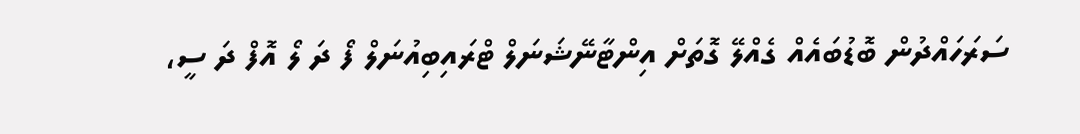ސަރަހައްދުން ބޮޑުބައެއް ގެއްލޭ ގޮތަށް އިންޓާނޭޝަނަލް ޓްރައިބިއުނަލް ފޯ ދަ ލޯ އޮފް ދަ ސީ،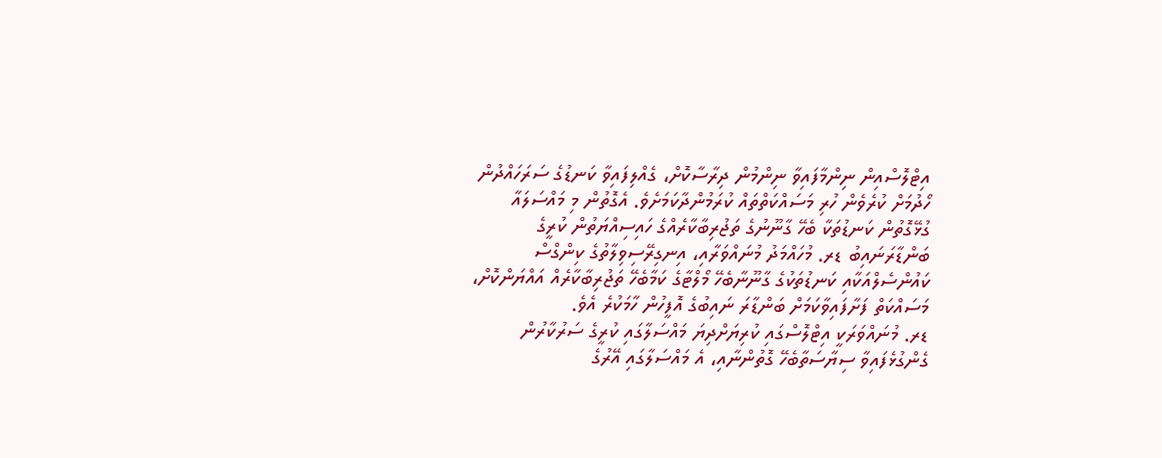އިޓްލޮސްއިން ނިންމާފައިވާ ނިންމުން ދިރާސާކޮށް، ގެއްލިފައިވާ ކަނޑުގެ ސަރަހައްދުން ހޯދުމަށް ކުރެވެން ހުރި މަސައްކަތްތައް ކުރަމުންދާކަމަށެވެ. އެގޮތުން މި މައްސަލައާ ގުޅޭގޮތުން ކަނޑުތަކާ ބެހޭ ގާނޫނުގެ ތަޖުރިބާކާރެއްގެ ހައިސިއްޔަތުން ކުރީގެ ބަންޑާރަނައިބު ޑރ. މުހައްމަދު މުނައްވަރާއި، އިނގިރޭސިވިލާތުގެ ކިންގްސް ކައުންސެލްއަކާއި ކަނޑުތަކުގެ ގާނޫނާބެހޭ މޯލްޓާގެ ކަމާބެހޭ ތަޖުރިބާކާރެއް އައްޔަންކޮށް، މަސައްކަތް ފަށާފައިވާކަމަށް ބަންޑާރަ ނައިބުގެ އޮފީހުން ހާމަކުރެ އެވެ.
ޑރ. މުނައްވަރަކީ އިޓްލޮސްގައި ކުރިޔަށްދިޔަ މައްސަލާގައި ކުރީގެ ސަރުކާރުން ގެންގުޅެފައިވާ ސިޔާސަތާބެހޭ ގޮތުންނާއި، އެ މައްސަލާގައި އޭރުގެ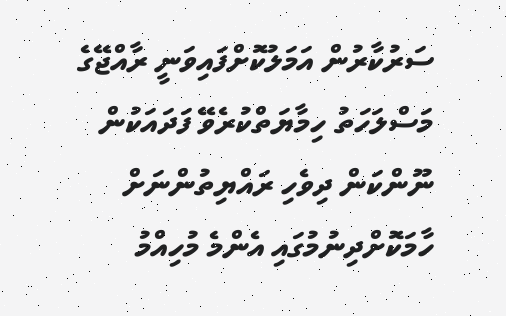ސަރުކާރުން އަމަލުކޮށްފައިވަނީ ރާއްޖޭގެ މަސްލަހަތު ހިމާޔަތްކުރެވޭ ފަދައަކުން ނޫންކަން ދިވެހި ރައްޔިތުންނަށް ހާމަކޮށްދިނުމުގައި އެންމެ މުހިއްމު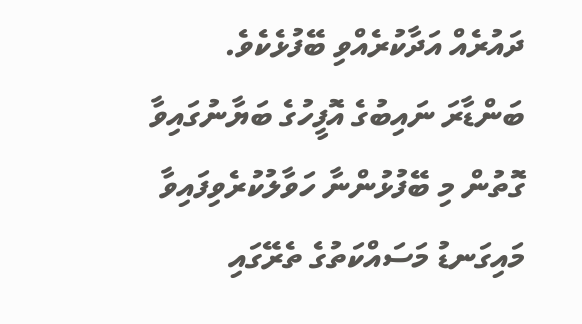ދައުރެއް އަދާކުރެއްވި ބޭފުޅެކެވެ.
ބަންޑާރަ ނައިބުގެ އޮފީހުގެ ބަޔާނުގައިވާ ގޮތުން މި ބޭފުޅުންނާ ހަވާލުކުރެވިފައިވާ މައިގަނޑު މަސައްކަތުގެ ތެރޭގައި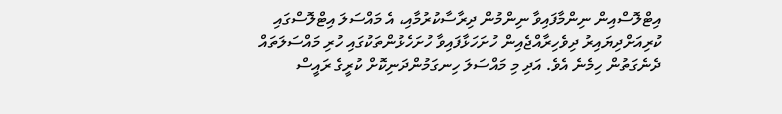އިޓްލޮސްއިން ނިންމާފައިވާ ނިންމުން ދިރާސާކުރުމާއި، އެ މައްސަލަ އިޓްލޮސްގައި ކުރިއަށްދިޔައިރު ދިވެހިރާއްޖެއިން ހުށަހަޅާފައިވާ ހުށަހެޅުންތަކުގައި ހުރި މައްސަލަތައް ދެނެގަތުން ހިމެނެ އެވެ. އަދި މި މައްސަލަ ހިނގަމުންދަނިކޮށް ކުރީގެ ރައީސް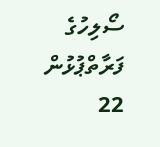ސޯލިހުގެ ފަރާތްޕުޅުން 22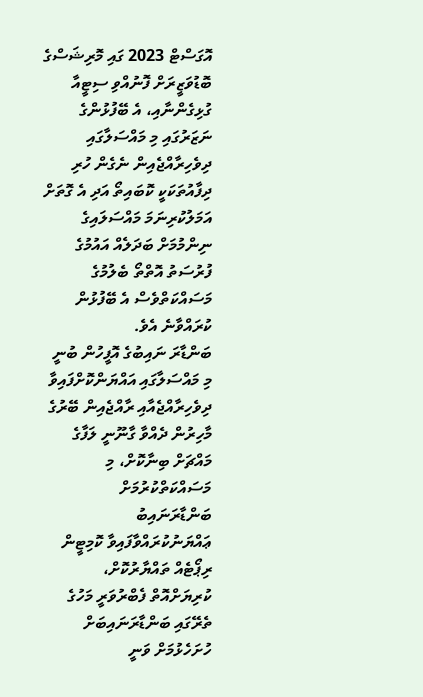އޮގަސްޓް 2023 ގައި މޮރިޝަސްގެ ބޮޑުވަޒީރަށް ފޮނުއްވި ސިޓީއާ ގުޅިގެންނާއި، އެ ބޭފުޅުންގެ ނަޒަރުގައި މި މައްސަލާގައި ދިވެހިރާއްޖެއިން ނެގެން ހުރި ދިފާއުތަކަކީ ކޮބައިތޯ އަދި އެ ގޮތަށް އަމަލުކުރިނަމަ މައްސަލައިގެ ނިންމުމަށް ބަދަލެއް އައުމުގެ ފުރުސަތު އޮތްތޯ ބެލުމުގެ މަސައްކަތްވެސް އެ ބޭފުޅުން ކުރައްވާނެ އެވެ.
ބަންޑާރަ ނައިބުގެ އޮފީހުން ބުނީ މި މައްސަލާގައި އައްޔަންކޮށްފައިވާ ދިވެހިރާއްޖެއާއި ރާއްޖެއިން ބޭރުގެ މާހިރުން ދެއްވާ ގާނޫނީ ލަފާގެ މައްޗަށް ބިނާކޮށް، މި މަސައްކަތްކުރުމަށް ބަންޑާރަނައިބު ޢައްޔަނުކުރައްވާފައިވާ ކޮމިޓީން ރިޕޯޓެއް ތައްޔާރުކޮށް، ކުރިޔަށްއޮތް ފެބްރުވަރީ މަހުގެ ތެރޭގައި ބަންޑާރަނައިބަށް ހުށަހެޅުމަށް ވަނީ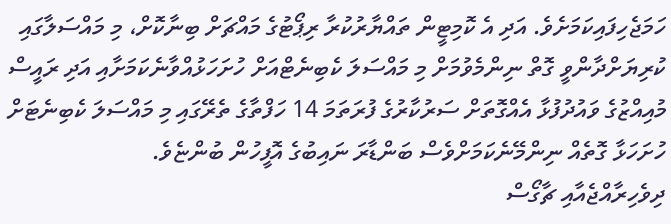ހަމަޖެހިފައިކަމަށެވެ. އަދި އެ ކޮމިޓީން ތައްޔާރުކުރާ ރިޕޯޓުގެ މައްޗަށް ބިނާކޮށް، މި މައްސަލާގައި ކުރިޔަށްދާންވީ ގޮތް ނިންމެވުމަށް މި މައްސަލަ ކެބިނެޓްއަށް ހުށަހަޅުއްވާނެކަމަށާއި އަދި ރައީސް މުއިއްޒުގެ ވައުދުފުޅާ އެއްގޮތަށް ސަރުކާރުގެ ފުރަތަމަ 14 ހަފްތާގެ ތެރޭގައި މި މައްސަލަ ކެބިނެޓަށް ހުށަހަޅާ ގޮތެއް ނިންމޭނެކަމަށްވެސް ބަންޑާރަ ނައިބުގެ އޮފީހުން ބުންޏެވެ.
ދިވެހިރާއްޖެއާއި ޗާގޯސް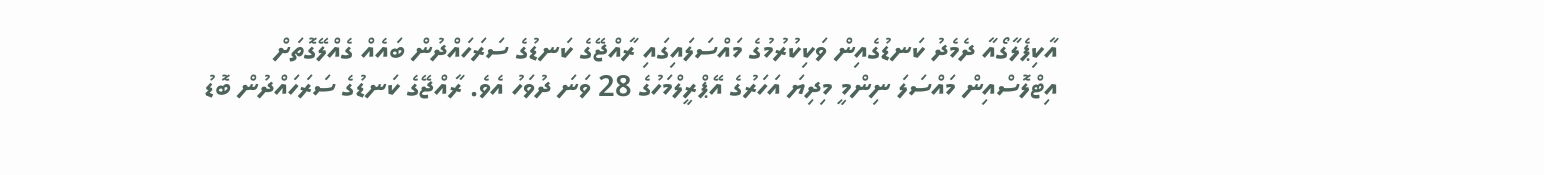އާކިޕެލާގޯއާ ދެމެދު ކަނޑުގެއިން ވަކިކުރުމުގެ މައްސަލައިގައި ރާއްޖޭގެ ކަނޑުގެ ސަރަހައްދުން ބައެއް ގެއްލޭގޮތަށް އިޓްލޮސްއިން މައްސަލަ ނިންމީ މިދިޔަ އަހަރުގެ އޭޕްރީލްމަހުގެ 28 ވަނަ ދުވަހު އެވެ. ރާއްޖޭގެ ކަނޑުގެ ސަރަހައްދުން ބޮޑު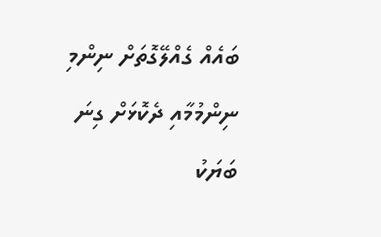ބައެއް ގެއްލޭގޮތަށް ނިންމި ނިންމުމާއި ދެކޮޅަށް ގިނަ ބަޔަކު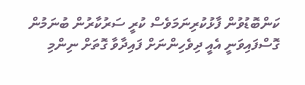ކަންބޮޑުވުން ފާޅުކުރިނަމަވެސް ކުރީ ސަރުކާރުން ބުނަމުން ގޮސްފައިވަނީ އެއީ ދިވެހިންނަށް ފައިދާވާ ގޮތަށް ނިންމި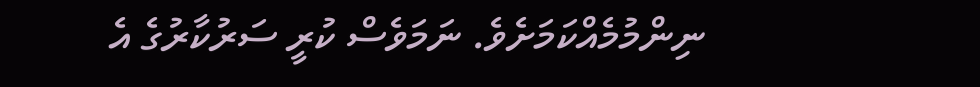ނިންމުމެއްކަމަށެވެ. ނަމަވެސް ކުރީ ސަރުކާރުގެ އެ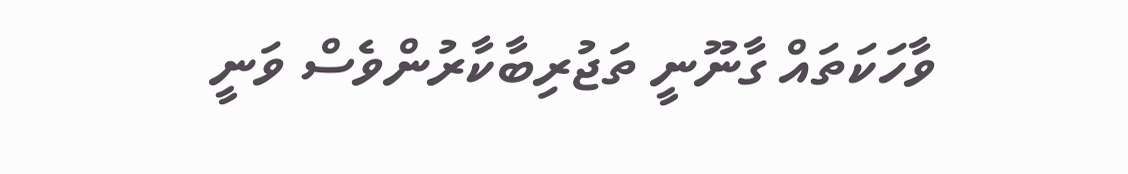ވާހަކަތައް ގާނޫނީ ތަޖުރިބާކާރުންވެސް ވަނީ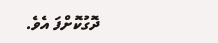ދޮގުކޮށްފަ އެވެ.